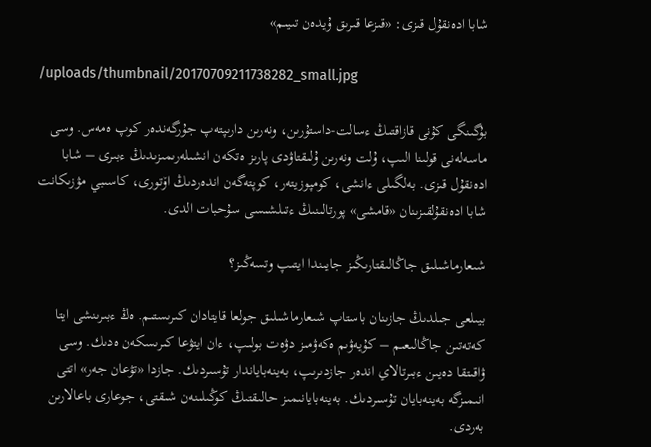شابا ادەنقۇل قىزى: «قىزعا قىرىق ۇيدەن تىيىم»

/uploads/thumbnail/20170709211738282_small.jpg

بۇگىنگى كۇنى قازاقتىڭ ءسالت-داستۇرىن، ونەرىن دارىپتەپ جۇرگەندەر كوپ ەمەس. وسى ماسەلەنى قولىنا الىپ، ۇلت ونەرىن ۇلىقتاۋدى پارىز ەتكەن انشىلەرىمىزىدىڭ ءبىرى – شابا ادەنقۇل قىزى. بەلگىلى ءانشى، كومپوزيتەر، كوپتەگەن اندەردىڭ اۆتورى، كاسىبي مۋزىكانت شابا ادەنقۇلقىزىنان «قامشى» پورتالىنىڭ ءتىلشىسى سۇحبات الدى.

شىعارماشىلىق جاڭالىقتارىڭىز جايىندا ايتىپ وتسەڭىز؟

بيىلعى جىلدىڭ جازىنان باستاپ شىعارماشىلىق جولعا قايتادان كىرىستىم. ەڭ ءبىرىنشى ايتا كەتەتىن جاڭالىعىم – كۇيەۋىم ەكەۋمىز دۋەت بولىپ، ءان ايتۋعا كىرىسكەن ەدىك. وسى ۋاقىتقا دەيىن ءبىرتالاي اندەر جازدىرىپ، بەينەباياندار تۇسىردىك. جازدا «تۋعان جەر» اتتى انىمىزگە بەينەبايان تۇسىردىك. بەينەبايانىمىز حالىقتىڭ كوڭىلىنەن شىقتى، جوعارى باعالارىن بەردى.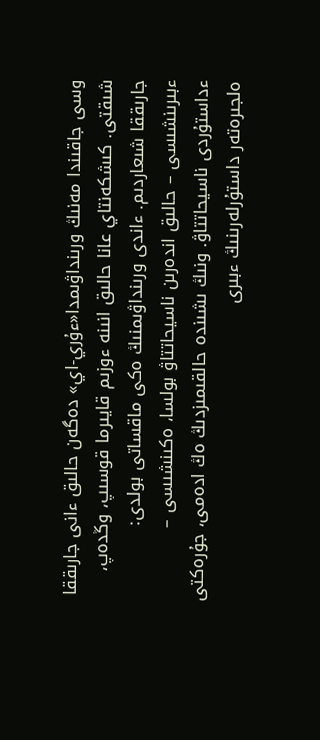وسى جاقىندا مەنىڭ ورىنداۋىمدا«ءۇري-اي» دەگەن حالىق ءانى جارىققا شىقتى. كىشكەنتاي عانا حالىق انىنە ءوزىم قايىرما قوسىپ، وڭدەپ، جارىققا شىعاردىم. ءاندى ورىنداۋىمنىڭ ەكى ماقساتى بولدى: ءبىرىنشىسى – حالىق اندەرىن ناسيحاتتاۋ بولسا، ەكىنشىسى – ءداستۇردى ناسيحاتتاۋ. ونىڭ ىشىندە حالقىمىزدىڭ ەڭ ادەمى، جۇرەكتى ەلجىرەتەر داستۇرلەرىنىڭ ءبىرى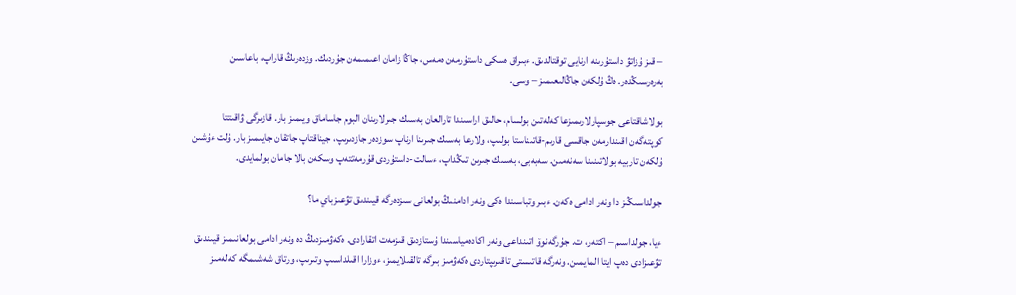– قىز ۇزاتۋ داستۇرىنە ارنايى توقتالدىق. ءبىراق ەسكى داستۇرمەن ەمەس، جاڭا زامان اعىمىمەن جۇردىك. وزدەرىڭ قاراپ، باعاسىن بەرەرسىڭدەر. ەڭ ۇلكەن جاڭالىعىمىز – وسى.

بولاشاقتاعى جوسپارلارىمىزعا كەلەتىن بولسام، حالىق اراسىندا تارالعان بەسىك جىرلارىنان البوم جاساماق ويىمىز بار. قازىرگى ۋاقىتتا كوپتەگەن اقىندارمەن جاقسى قارىم-قاتىناستا بولىپ، ولارعا بەسىك جىرىنا ارناپ سوزدەر جازدىرىپ، جيناقتاپ جاتقان جايىمىز بار. ۇلت ءۇشىن ۇلكەن تاربيە بولاتىنىنا سەنەمىن. سەبەبى، بەسىك جىرىن تىڭداپ، ءسالت-داستۇردى قۇرمەتتەپ وسكەن بالا جامان بولمايدى.

جولداسىڭىز دا ونەر ادامى ەكەن. ءبىر وتباسىندا ەكى ونەر ادامنىڭ بولعانى سىزدەرگە قيىندىق تۋعىزباي ما؟

ءيا، جولداسىم – اكتەر، ت. جۇرگەنوۆ اتىنداعى ونەر اكادەمياسىندا ۇستازدىق قىزمەت اتقارادى. ەكەۋمىزدىڭ دە ونەر ادامى بولعانىمىز قيىندىق تۋعىزادى دەپ ايتا المايمىن. ونەرگە قاتىستى تاقىرىپتاردى ەكەۋمىز بىرگە تالقىلايمىز، ءوزارا اقىلداسىپ وتىرىپ، ورتاق شەشىمگە كەلەمىز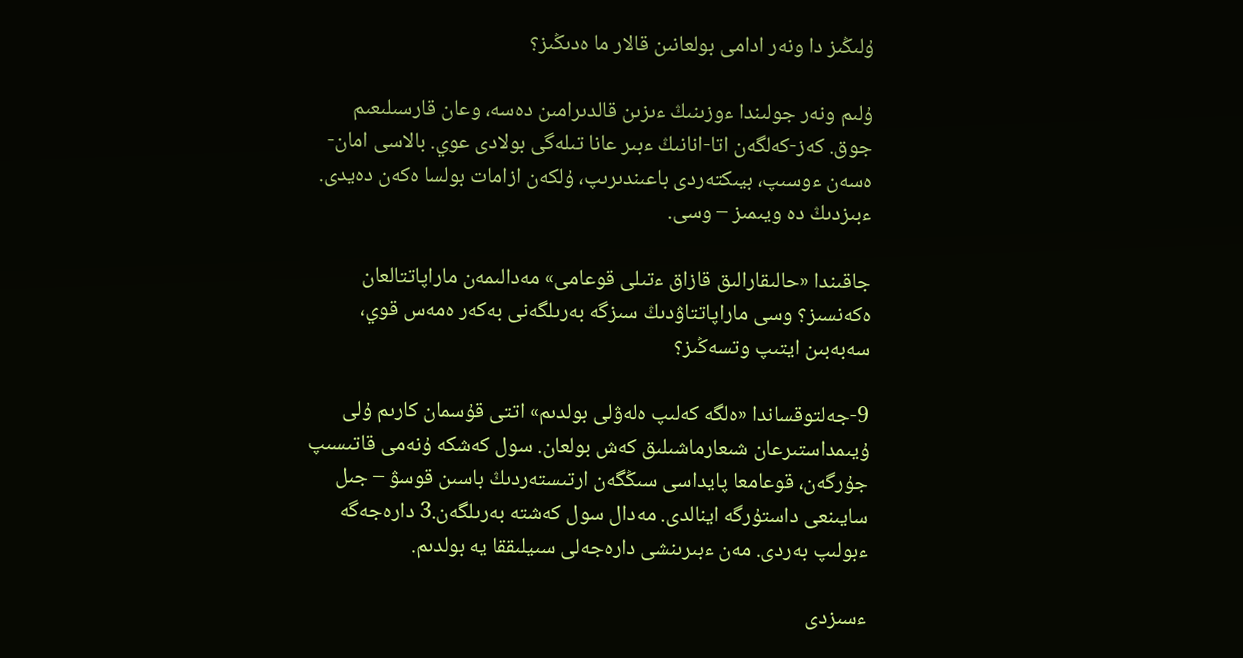ۇلىڭىز دا ونەر ادامى بولعانىن قالار ما ەدىڭىز؟

ۇلىم ونەر جولىندا ءوزىنىڭ ءىزىن قالدىرامىن دەسە، وعان قارسىلىعىم جوق. كەز-كەلگەن اتا-انانىڭ ءبىر عانا تىلەگى بولادى عوي. بالاسى امان-ەسەن ءوسىپ، بيىكتەردى باعىندىرىپ، ۇلكەن ازامات بولسا ەكەن دەيدى. ءبىزدىڭ دە ويىمىز – وسى.

جاقىندا «حالىقارالىق قازاق ءتىلى قوعامى» مەدالىمەن ماراپاتتالعان ەكەنسىز؟ وسى ماراپاتتاۋدىڭ سىزگە بەرىلگەنى بەكەر ەمەس قوي، سەبەبىن ايتىپ وتسەڭىز؟

9-جەلتوقساندا «ەلگە كەلىپ ەلەۋلى بولدىم» اتتى قۇسمان كارىم ۇلى ۇيىمداستىرعان شىعارماشىلىق كەش بولعان. سول كەشكە ۇنەمى قاتىسىپ جۇرگەن، قوعامعا پايداسى سىڭگەن ارتىستەردىڭ باسىن قوسۋ – جىل سايىنعى داستۇرگە اينالدى. مەدال سول كەشتە بەرىلگەن.3 دارەجەگە ءبولىپ بەردى. مەن ءبىرىنشى دارەجەلى سىيلىققا يە بولدىم.

ءسىزدى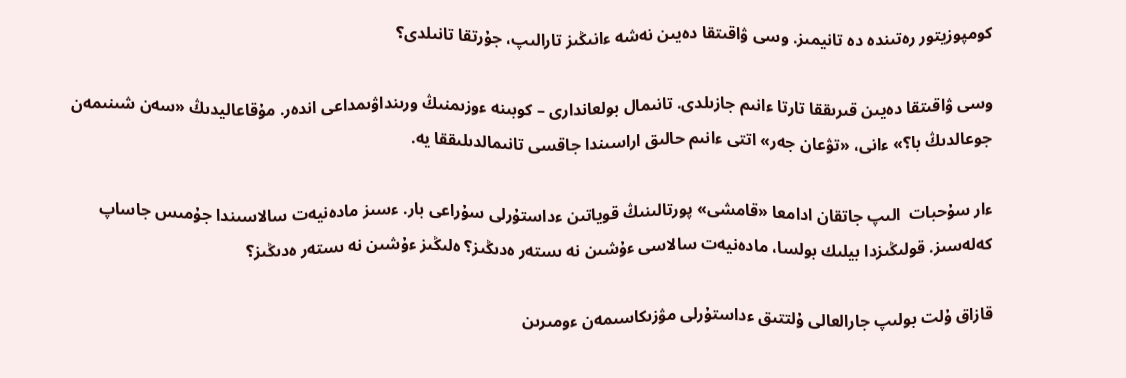كومپوزيتور رەتىندە دە تانيمىز. وسى ۋاقىتقا دەيىن نەشە ءانىڭىز تارالىپ، جۇرتقا تانىلدى؟

وسى ۋاقىتقا دەيىن قىرىققا تارتا ءانىم جازىلدى. تانىمال بولعاندارى – كوبىنە ءوزىمنىڭ ورىنداۋىمداعى اندەر. مۇقاعاليدىڭ «سەن شىنىمەن جوعالدىڭ با؟» ءانى، «تۋعان جەر» اتتى ءانىم حالىق اراسىندا جاقسى تانىمالدىلىققا يە.

ءار سۇحبات  الىپ جاتقان ادامعا «قامشى» پورتالىنىڭ قوياتىن ءداستۇرلى سۇراعى بار. ءسىز مادەنيەت سالاسىندا جۇمىس جاساپ كەلەسىز. قولىڭىزدا بيلىك بولسا، مادەنيەت سالاسى ءۇشىن نە ىستەر ەدىڭىز؟ ەلىڭىز ءۇشىن نە ىستەر ەدىڭىز؟

قازاق ۇلت بولىپ جارالعالى ۇلتتىق ءداستۇرلى مۋزىكاسىمەن ءومىرىن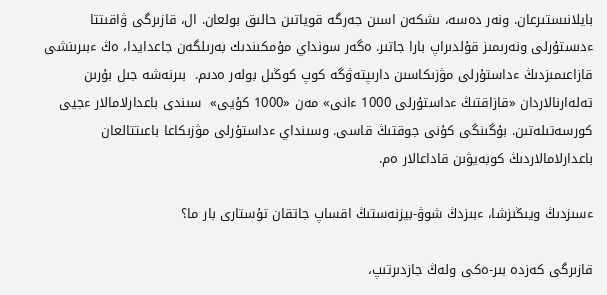بايلانىستىرعان. ونەر دەسە، ىشكەن اسىن جەرگە قوياتىن حالىق بولعان. ال، قازىرگى ۋاقىتتا ءدىستۇرلى ونەرىمىز قۇلدىراپ بارا جاتىر. ەگەر سونداي مۇمكىندىك بەرىلگەن جاعدايدا، ەڭ ءبىرىنشى قازاعىمىزدىڭ ءداستۇرلى مۋزىكاسىن دارىپتەۋگە كوپ كوڭىل بولەر ەدىم.  بىرنەشە جىل بۇرىن تەلەارنالاردان «قازاقتىڭ ءداستۇرلى 1000 ءانى» مەن «1000 كۇيى»  سىندى باعدارلامالار ءجيى كورسەتىلەتىن. بۇگىنگى كۇنى جوقتىڭ قاسى. وسىنداي ءداستۇرلى مۋزىكاعا باعىتتالعان باعدارلامالاردىڭ كوبەيۋىن قاداعالار ەم.

ءسىزدىڭ ويىڭىزشا، ءبىزدڭ شوۋ-بيزنەستىڭ اقساپ جاتقان تۇستارى بار ما؟

قازىرگى كەزدە بىر-ەكى ولەڭ جازدىرتىپ،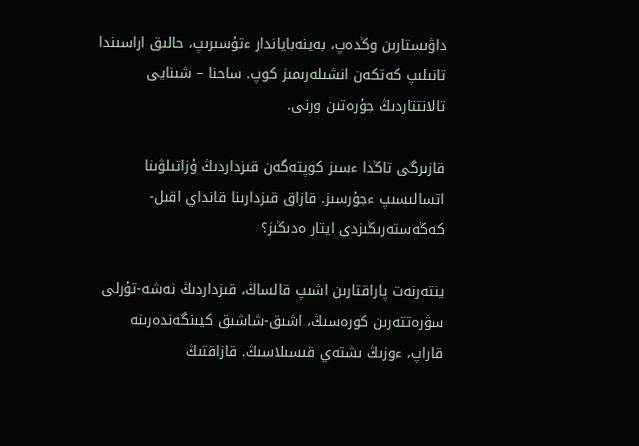داۋىستارىن وڭدەپ، بەينەباياندار ءتۇسىرىپ، حالىق اراسىندا تانىلىپ كەتكەن انشىلەرىمىز كوپ. ساحنا – شىنايى تالانتتاردىڭ جۇرەتىن ورنى.

قازىرگى تاڭدا ءسىز كوپتەگەن قىزداردىڭ ۇزاتىلۋىنا اتسالىسىپ ءجۇرسىز. قازاق قىزدارىنا قانداي اقىل-كەڭەستەرىڭىزدى ايتار ەدىڭىز؟

ينتەرنەت پاراقتارىن اشىپ قالساڭ، قىزداردىڭ نەشە-تۇرلى سۋرەتتەرىن كورەسىڭ، اشىق-شاشىق كيىنگەندەرىنە قاراپ، ءوزىڭ ىشتەي قىسىلاسىڭ. قازاقتىڭ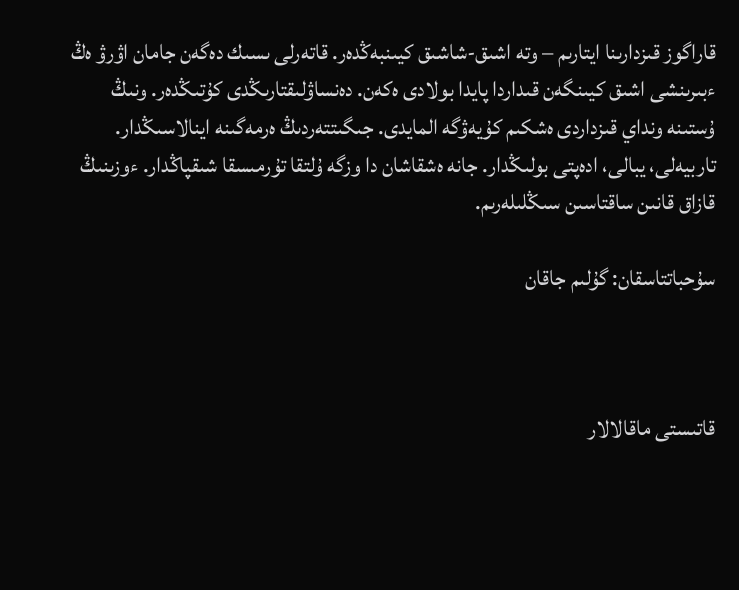قاراگوز قىزدارىنا ايتارىم – وتە اشىق-شاشىق كيىنبەڭدەر. قاتەرلى ىسىك دەگەن جامان اۋرۋ ەڭ ءبىرىنشى اشىق كيىنگەن قىداردا پايدا بولادى ەكەن. دەنساۋلىقتارىڭدى كۇتىڭدەر. ونىڭ ۇستىنە ونداي قىزداردى ەشكىم كۇيەۋگە المايدى. جىگىتتەردىڭ ەرمەگىنە اينالاسىڭدار. تاربيەلى، يبالى، ادەپتى بولىڭدار. جانە ەشقاشان دا وزگە ۇلتقا تۇرمىسقا شىقپاڭدار. ءوزىنىڭ قازاق قانىن ساقتاسىن سىڭلىلەرىم.

سۇحباتتاسقان: گۇلىم جاقان



قاتىستى ماقالالار